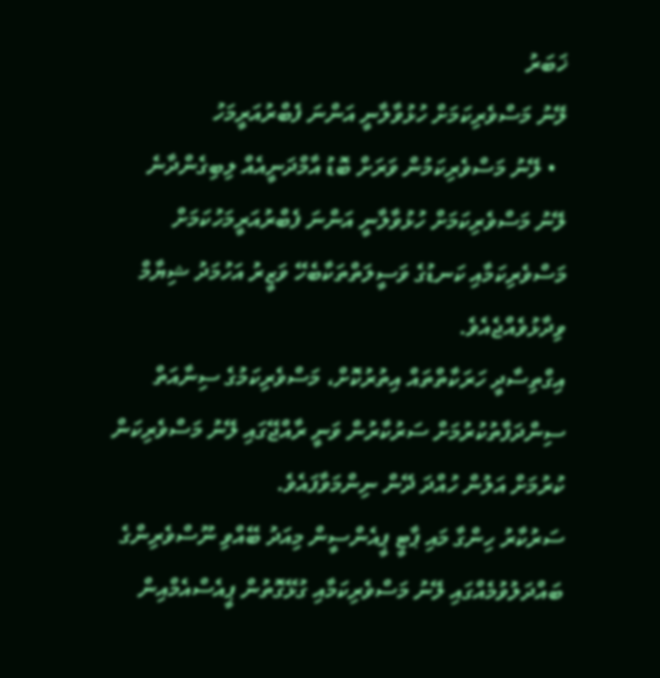ޚަބަރު
ލޭނު މަސްވެރިކަމަށް ހުޅުވާލާނީ އަންނަ ފެބްރުއަރީމަހު
  • ލޭނު މަސްވެރިކަމުން ވަރަށް ބޮޑު އާމްދަނީއެއް ލިބިގެންދާނެ
ލޭނު މަސްވެރިކަމަށް ހުޅުވާލާނީ އަންނަ ފެބްރުއަރީމަހުކަމަށް މަސްވެރިކަމާއި ކަނޑުގެ ވަސީލަތްތަކާބެހޭ ވަޒީރު އަހުމަދު ޝިޔާމް ވިދާޅުވެއްޖެއެވެ.
އިގްތިސާދީ ހަރަކާތްތައް އިތުރުކޮށް، މަސްވެރިކަމުގެ ސިނާއަތް ސިންދަފާތުކުރުމަށް ސަރުކާރުން ވަނީ ރާއްޖޭގައި ލޭނު މަސްވެރިކަން ކުރުމަށް އަލުން ހުއްދަ ދޭން ނިންމަވާފައެވެ.
ސަރުކާރު ހިންގާ މައި ޕާޓީ ޕީއެންސީން މިއަދު ބޭއްވި ނޫސްވެރިންގެ ބައްދަލުވުމެއްގައި ލޭނު މަސްވެރިކަމާއި ގުޅޭގޮތުން ޕީއެސްއެމްއިން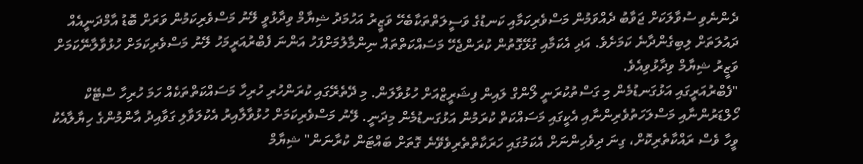ދެންނެވި ސުވާލަކަށް ޖަވާބު ދެއްވަމުން މަސްވެރިކަމާއި ކަނޑުގެ ވަސީލަތްތަކާބެހޭ ވަޒީރު އަހުމަދު ޝިޔާމް ވިދާޅުވީ ލޭނު މަސްވެރިކަމުން ވަރަށް ބޮޑު އާމްދަނީއެއް ދައުލަތަށް ލިބިގެންދާނެ ކަމަށެވެ. އަދި އެކަމާއި ގުޅޭގޮތުން ކުރަންޖެހޭ މަސައްކަތްތައް ނިންމާލުމަށްފަހު އަންނަ ފެބްރުއަރީމަހު ލޭނު މަސްވެރިކަމަށް ހުޅުވާލާނޭކަމަށް ވަޒީރު ޝިޔާމް ވިދާޅުވިއެވެ.
"ފެބްރުއަރީގައި އަޅުގަނޑުމެން މި ގަސްތުކުރަނީ ލޯންގް ލައިން ފިޝަރީޒްއަށް ހުޅުވާލަން. މި ދޭތެރޭގައި ކުރަންހުރި ހުރިހާ މަސައްކަތްތަކެއް ހަމަ ހުރިހާ ސްޓޭކް ހޯލްޑަރުންނާއި މަސްލަހަތުވެރިންނާއި އެކީގައި މަސައްކަތް ކުރަމުން އަޅުގަނޑުމެން މިދަނީ. ލޭނު މަސްވެރިކަމަށް ހުޅުވާލާއިރު އެކުލަވާލި ގަވާއިދު އާންމުންގެ ހިޔާލާއެކު ވީހާ ވެސް ރައްކާތެރިކޮށް، ގިނަ ދިވެހިންނަށް އެކަމުގައި ހަރަކާތްތެރިވެވޭނެ ގޮތަށް ބައްޓަން ކުރާނަން" ޝިޔާމް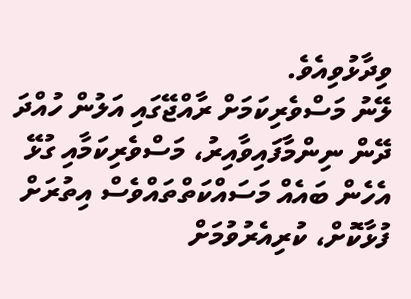ވިދާޅުވިއެވެ.
ލޭނު މަސްވެރިކަމަށް ރާއްޖޭގައި އަލުން ހުއްދަ ދޭން ނިންމާފައިވާއިރު، މަސްވެރިކަމާއި ގުޅޭ އެހެން ބައެއް މަސައްކަތްތައްވެސް އިތުރަށް ފުޅާކޮށް، ކުރިއެރުވުމަށް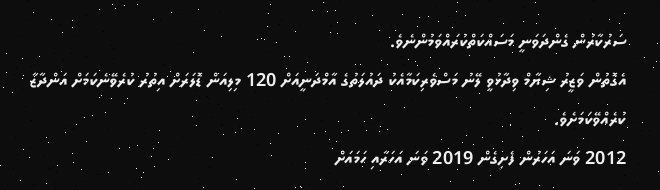ސަރުކާރުން ގެންދަވަނީ މަސައްކަތްކުރައްވަމުންނެވެ.
އެގޮތުން ވަޒީރު ޝިޔާމް ވިދާޅުވީ ލޭނު މަސްވެރިކަމާއެކު ދައުލަތުގެ އާމްދަނީއަށް 120 މިލިއަން ޑޮލަރަށް އިތުރު ކުރެވޭނެކަމަށް އަންދާޒާ ކުރެއްވޭކަމަށެވެ.
2012 ވަނަ އަހަރުން ފެށިގެން 2019 ވަނަ އަހަރާއި ހަމައަށް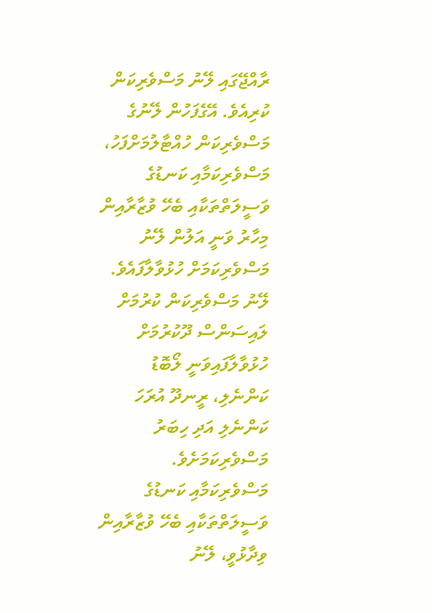ރާއްޖޭގައި ލޭނު މަސްވެރިކަން ކުރިއެވެ. އޭގެފަހުން ލޭނުގެ މަސްވެރިކަން ހުއްޓާލުމަށްފަހު، މަސްވެރިކަމާއި ކަނޑުގެ ވަސީލަތްތަކާއި ބެހޭ ވުޒާރާއިން މިހާރު ވަނީ އަލުން ލޭނު މަސްވެރިކަމަށް ހުޅުވާލާފައެވެ. ލޭނު މަސްވެރިކަން ކުރުމަށް ލައިސަންސް ދޫކުރުމަށް ހުޅުވާލާފައިވަނީ ލޯބޮޑު ކަންނެލި، ރީނދޫ އުރަހަ ކަންނެލި އަދި ހިބަރު މަސްވެރިކަމަށެވެ.
މަސްވެރިކަމާއި ކަނޑުގެ ވަސީލަތްތަކާއި ބެހޭ ވުޒާރާއިން ވިދާޅުވީ، ލޭނު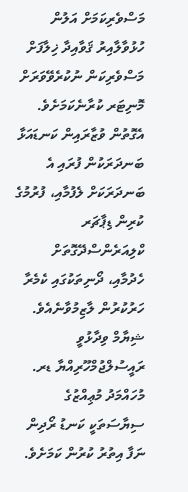މަސްވެރިކަމަށް އަލުން ހުޅުވާލާއިރު ޤަވާއިދާ ޚިލާފަށް މަސްވެރިކަން ނުކުރެވޭވަރަށް މޮނިޓަރ ކުރާނެކަމަށެވެ. އެގޮތުން ވުޒާރައިން ކަނޑައަޅާ ބަނދަރަކުން ފުރައި އެ ބަނދަރަކަށް ލެފުމާއި، ފުރުމުގެ ކުރިން ޑިޕާޗަރ ކްލިއަރެންސްދޭގޮތަށް ހެދުމާއި، ދޯނިތަކުގައި ކެމެރާ ހަރުކުރުން ލާޒިމުވާނެއެވެ.
ޝިޔާމް ވިދާޅުވީ ރައީސުލްޖުމްހޫރިއްޔާ ޑރ. މުހައްމަދު މުޢިއްޒުގެ ސިޔާސަތަކީ ކަނޑު ރޯދިން ނަފާ އިތުރު ކުރުން ކަމަށެވެ.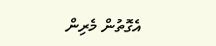އެގޮތުން މެރިން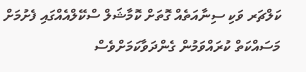ކަލްޗަރ ވަކި ސިނާއަތެއް ގޮތަށް ކޮމާޝަލް ސްކޭލްއެއްގައި ފެށުމަށް މަސައްކަތް ކުރައްވަމުން ގެންދަވާކަމަށްވެސް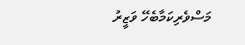މަސްވެރިކަމާބެހޭ ވަޒީރު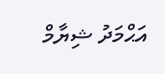އަޙްމަދު ޝިޔާމް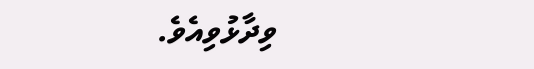ވިދާޅުވިއެވެ.